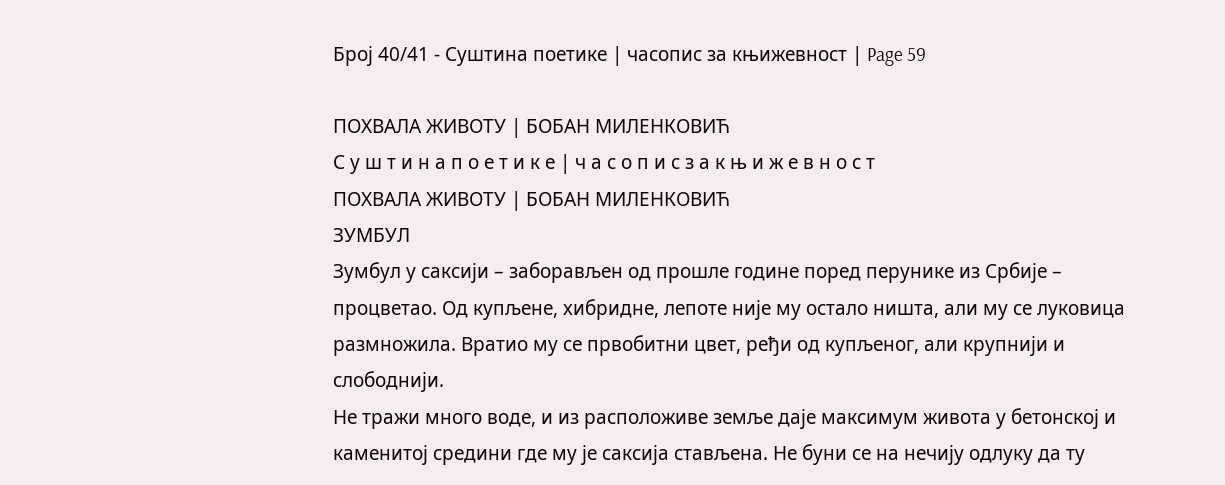Број 40/41 - Суштина поетике | часопис за књижевност | Page 59

ПОХВАЛА ЖИВОТУ | БОБАН МИЛЕНКОВИЋ
С у ш т и н а п о е т и к е | ч а с о п и с з а к њ и ж е в н о с т
ПОХВАЛА ЖИВОТУ | БОБАН МИЛЕНКОВИЋ
ЗУМБУЛ
Зумбул у саксији – заборављен од прошле године поред перунике из Србије – процветао. Од купљене, хибридне, лепоте није му остало ништа, али му се луковица размножила. Вратио му се првобитни цвет, ређи од купљеног, али крупнији и слободнији.
Не тражи много воде, и из расположиве земље даје максимум живота у бетонској и каменитој средини где му је саксија стављена. Не буни се на нечију одлуку да ту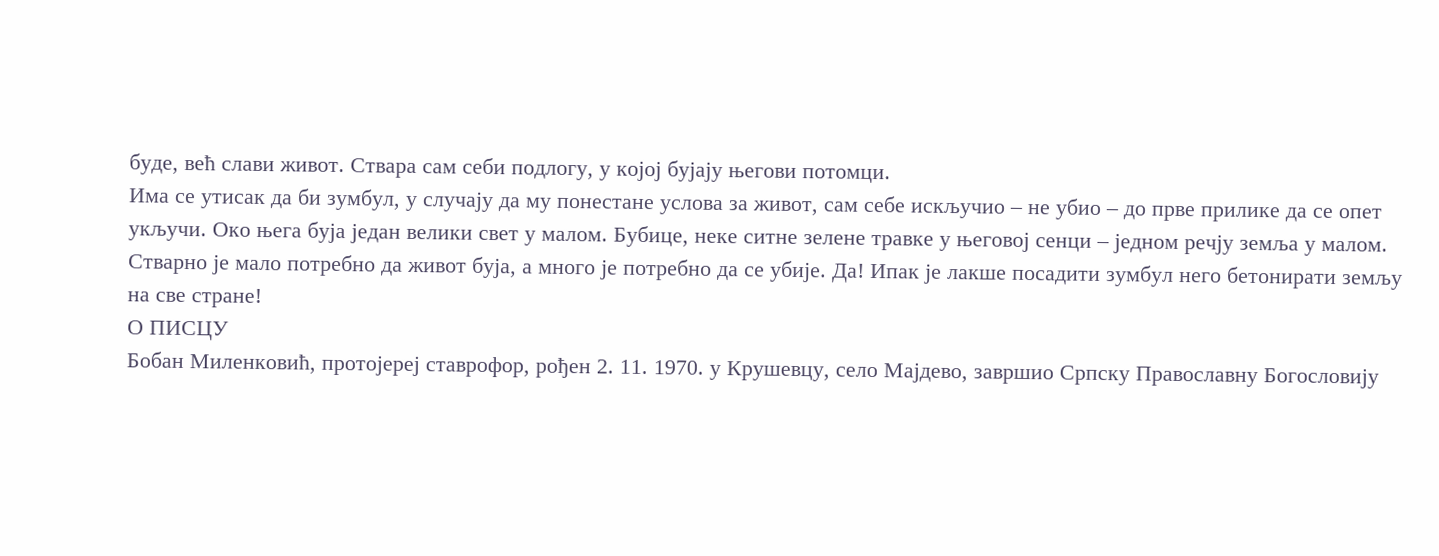буде, већ слави живот. Ствара сам себи подлогу, у којој бујају његови потомци.
Има се утисак да би зумбул, у случају да му понестане услова за живот, сам себе искључио – не убио – до прве прилике да се опет укључи. Око њега буја један велики свет у малом. Бубице, неке ситне зелене травке у његовој сенци – једном речју земља у малом.
Стварно је мало потребно да живот буја, а много је потребно да се убије. Да! Ипак је лакше посадити зумбул него бетонирати земљу на све стране!
О ПИСЦУ
Бобан Миленковић, протојереј ставрофор, рођен 2. 11. 1970. у Крушевцу, село Мајдево, завршио Српску Православну Богословију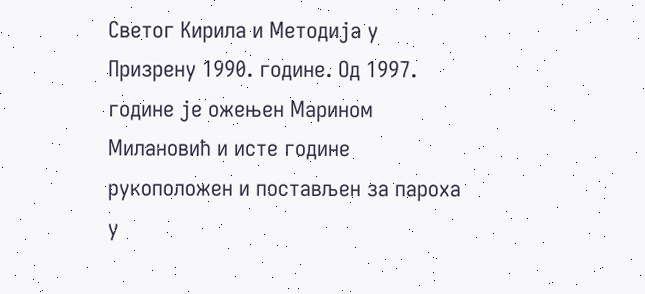Светог Кирила и Методија у Призрену 1990. године. Од 1997. године је ожењен Марином Милановић и исте године рукоположен и постављен за пароха у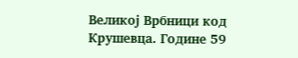Великој Врбници код Крушевца. Године 59